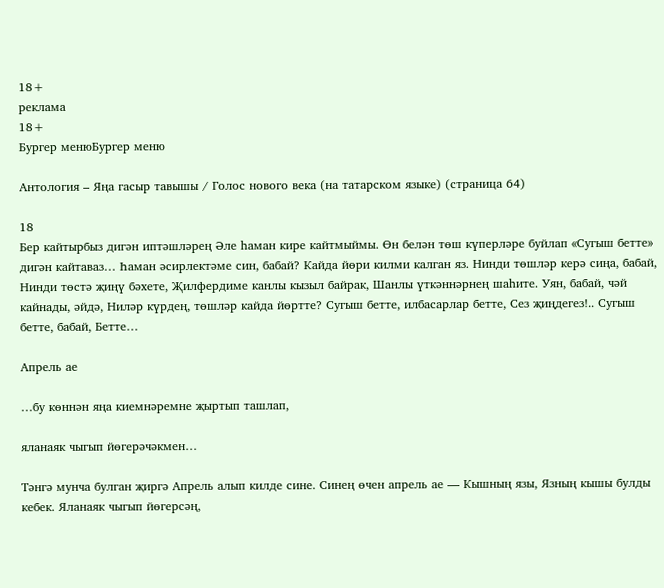18+
реклама
18+
Бургер менюБургер меню

Антология – Яңа гасыр тавышы / Голос нового века (на татарском языке) (страница 64)

18
Бер кайтырбыз дигән иптәшләрең Әле һаман кире кайтмыймы. Өн белән төш күперләре буйлап «Сугыш бетте» дигән кайтаваз… Һаман әсирлектәме син, бабай? Кайда йөри килми калган яз. Нинди төшләр керә сиңа, бабай, Нинди төстә җиңү бәхете, Җилфердиме канлы кызыл байрак, Шанлы үткәннәрнең шаһите. Уян, бабай, чәй кайнады, әйдә, Ниләр күрдең, төшләр кайда йөртте? Сугыш бетте, илбасарлар бетте, Сез җиңдегез!.. Сугыш бетте, бабай, Бетте…

Апрель ае

…бу көннән яңа киемнәремне җыртып ташлап,

яланаяк чыгып йөгерәчәкмен…

Тәнгә мунча булган җиргә Апрель алып килде сине. Синең өчен апрель ае — Кышның язы, Язның кышы булды кебек. Яланаяк чыгып йөгерсәң,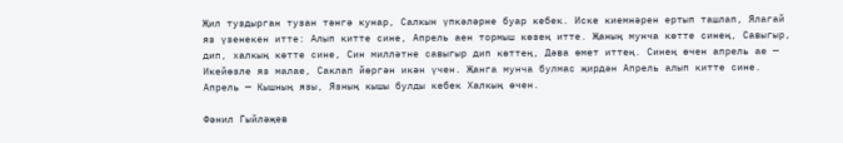Җил туздырган тузан тәнгә кунар, Салкын үпкәләрне буар кебек. Иске киемнәрен ертып ташлап, Ялагай яз үзенекен итте: Алып китте сине, Апрель аен тормыш көзең итте. Җаның мунча көтте синең, Савыгыр, дип, халкың көтте сине, Син милләтне савыгыр дип көттең, Дәва өмет иттең. Синең өчен апрель ае — Икейөзле яз малае, Саклап йөргән икән үчен. Җанга мунча булмас җирдән Апрель алып китте сине. Апрель — Кышның язы, Язның кышы булды кебек Халкың өчен.

Фәнил Гыйләҗев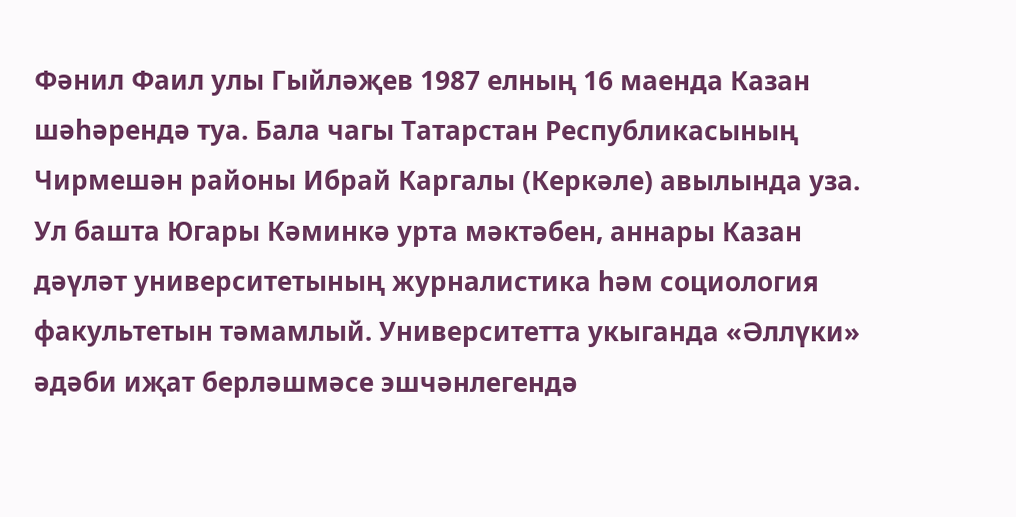Фәнил Фаил улы Гыйләҗев 1987 елның 16 маенда Казан шәһәрендә туа. Бала чагы Татарстан Республикасының Чирмешән районы Ибрай Каргалы (Керкәле) авылында уза. Ул башта Югары Кәминкә урта мәктәбен, аннары Казан дәүләт университетының журналистика һәм социология факультетын тәмамлый. Университетта укыганда «Әллүки» әдәби иҗат берләшмәсе эшчәнлегендә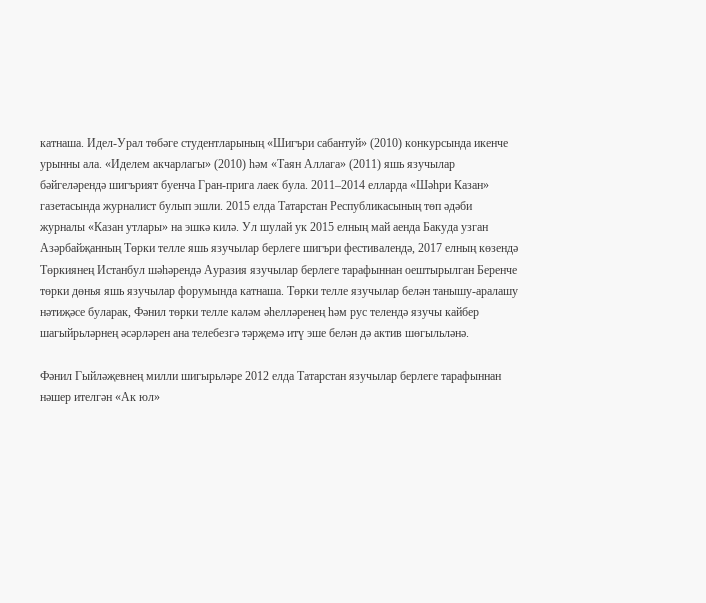катнаша. Идел-Урал төбәге студентларының «Шигъри сабантуй» (2010) конкурсында икенче урынны ала. «Иделем акчарлагы» (2010) һәм «Таян Аллага» (2011) яшь язучылар бәйгеләрендә шигърият буенча Гран-прига лаек була. 2011–2014 елларда «Шәһри Казан» газетасында журналист булып эшли. 2015 елда Татарстан Республикасының төп әдәби журналы «Казан утлары» на эшкә килә. Ул шулай ук 2015 елның май аенда Бакуда узган Азәрбайҗанның Төрки телле яшь язучылар берлеге шигъри фестивалендә, 2017 елның көзендә Төркиянең Истанбул шәһәрендә Ауразия язучылар берлеге тарафыннан оештырылган Беренче төрки дөнья яшь язучылар форумында катнаша. Төрки телле язучылар белән танышу-аралашу нәтиҗәсе буларак, Фәнил төрки телле каләм әһелләренең һәм рус телендә язучы кайбер шагыйрьләрнең әсәрләрен ана телебезгә тәрҗемә итү эше белән дә актив шөгыльләнә.

Фәнил Гыйләҗевнең милли шигырьләре 2012 елда Татарстан язучылар берлеге тарафыннан нәшер ителгән «Ак юл»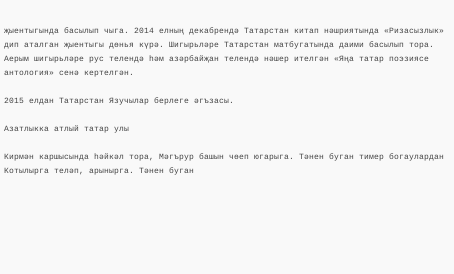җыентыгында басылып чыга. 2014 елның декабрендә Татарстан китап нәшриятында «Ризасызлык» дип аталган җыентыгы дөнья күрә. Шигырьләре Татарстан матбугатында даими басылып тора. Аерым шигырьләре рус телендә һәм азәрбайҗан телендә нәшер ителгән «Яңа татар поэзиясе антология» сенә кертелгән.

2015 елдан Татарстан Язучылар берлеге әгъзасы.

Азатлыкка атлый татар улы

Кирмән каршысында һәйкәл тора, Мәгърур башын чөеп югарыга. Тәнен буган тимер богаулардан Котылырга теләп, арынырга. Тәнен буган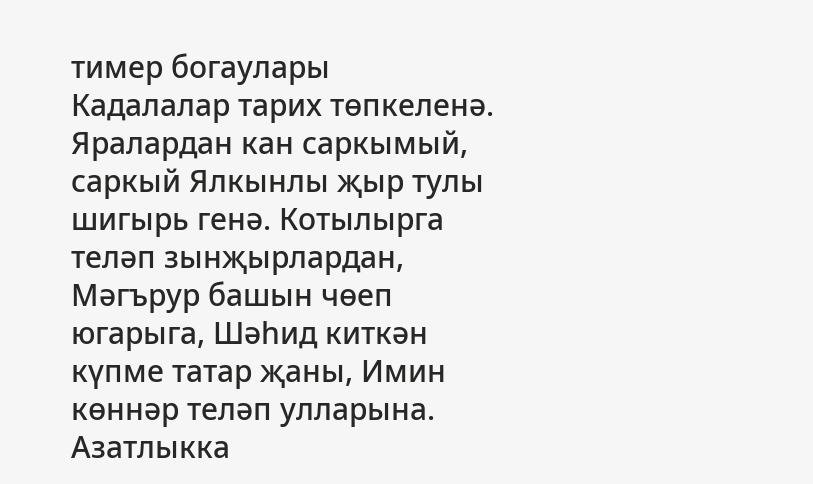тимер богаулары Кадалалар тарих төпкеленә. Яралардан кан саркымый, саркый Ялкынлы җыр тулы шигырь генә. Котылырга теләп зынҗырлардан, Мәгърур башын чөеп югарыга, Шәһид киткән күпме татар җаны, Имин көннәр теләп улларына. Азатлыкка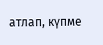атлап, күпме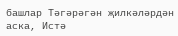башлар Тәгәрәгән җилкәләрдән аска, Истә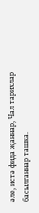әле, истә фида җаннар, Чал тарихлар басылганнар ташка.